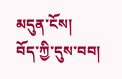མདུན་ངོས།
བོད་ཀྱི་དུས་བབ།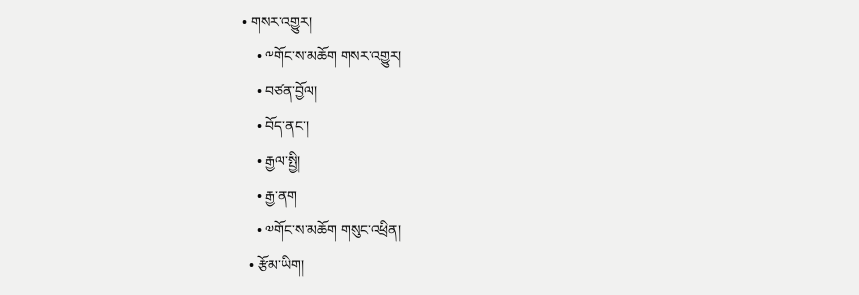• གསར་འགྱུར།
    • ༸གོང་ས་མཆོག གསར་འགྱུར།
    • བཙན་བྱོལ།
    • བོད་ནང་།
    • རྒྱལ་སྤྱི།
    • རྒྱ་ནག
    • ༧གོང་ས་མཆོག གསུང་འཕྲིན།
  • རྩོམ་ཡིག།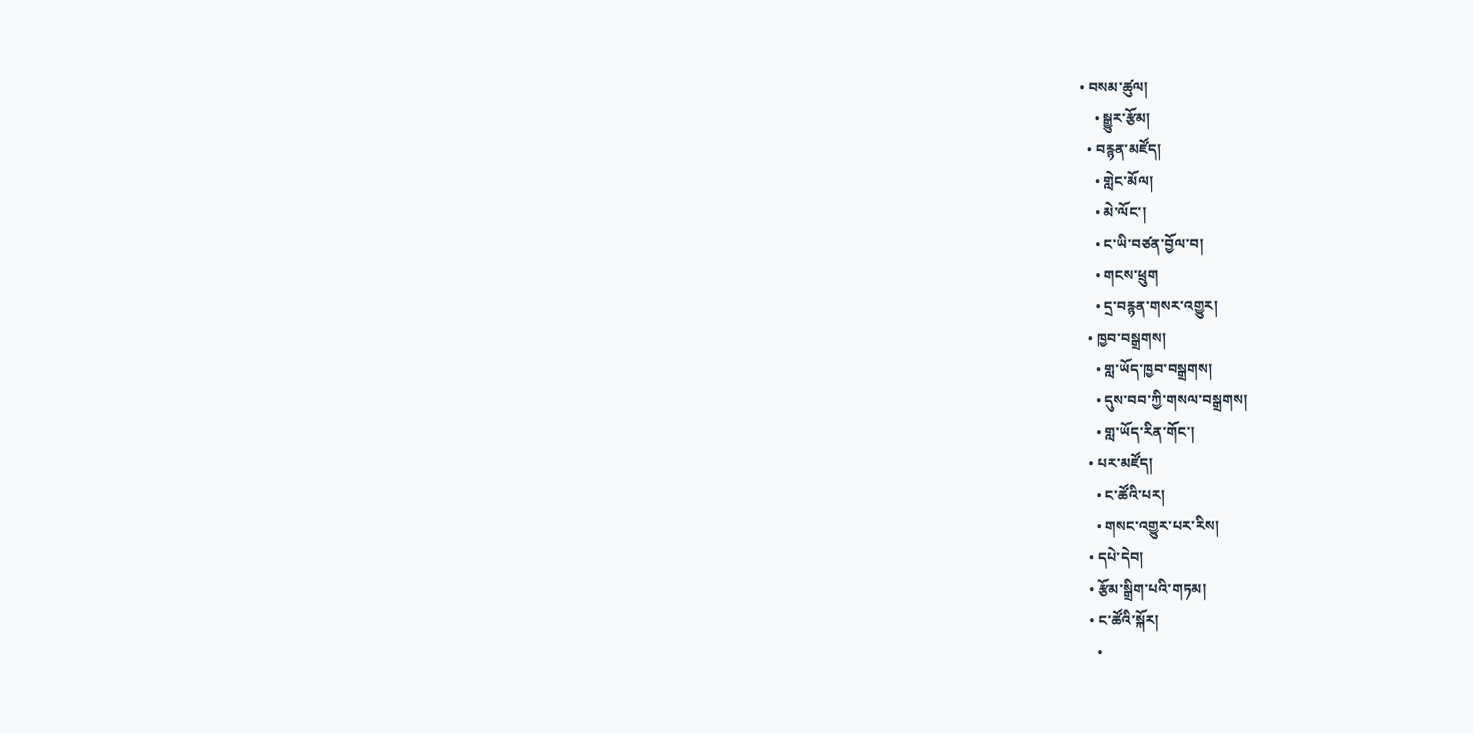• བསམ་ཚུལ།
    • སྒྱུར་རྩོམ།
  • བརྙན་མཛོད།
    • གླེང་མོལ།
    • མེ་ལོང་།
    • ང་ཡི་བཙན་བྱོལ་བ།
    • གངས་ཕྲུག
    • དྲ་བརྙན་གསར་འགྱུར།
  • ཁྱབ་བསྒྲགས།
    • གླ་ཡོད་ཁྱབ་བསྒྲགས།
    • དུས་བབ་ཀྱི་གསལ་བསྒྲགས།
    • གླ་ཡོད་རིན་གོང་།
  • པར་མཛོད།
    • ང་ཚོའི་པར།
    • གསང་འགྱུར་པར་རིས།
  • དཔེ་དེབ།
  • རྩོམ་སྒྲིག་པའི་གཏམ།
  • ང་ཚོའི་སྐོར།
    •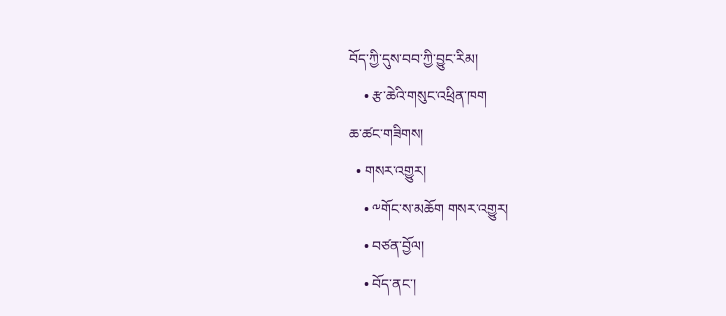བོད་ཀྱི་དུས་བབ་ཀྱི་བྱུང་རིམ།
    • རྩ་ཆེའི་གསུང་འཕྲིན་ཁག
ཆ་ཚང་གཟིགས།
  • གསར་འགྱུར།
    • ༸གོང་ས་མཆོག གསར་འགྱུར།
    • བཙན་བྱོལ།
    • བོད་ནང་།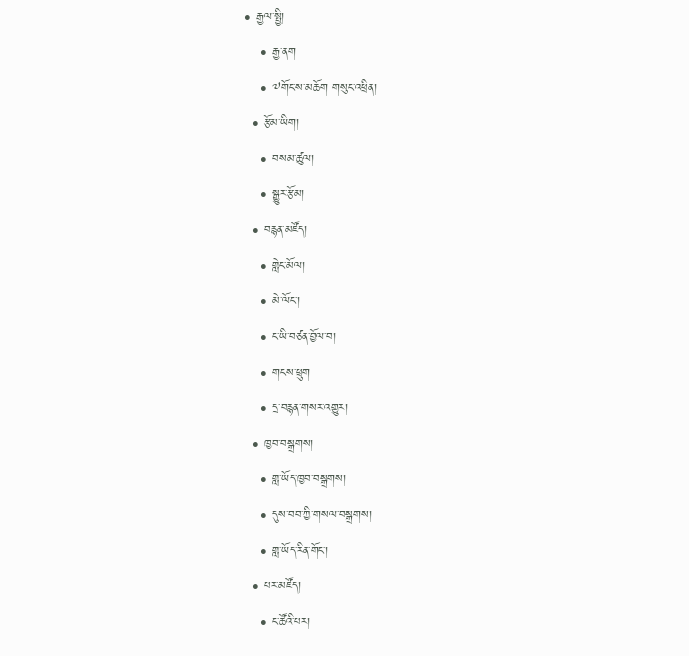• རྒྱལ་སྤྱི།
    • རྒྱ་ནག
    • ༧གོང་ས་མཆོག གསུང་འཕྲིན།
  • རྩོམ་ཡིག།
    • བསམ་ཚུལ།
    • སྒྱུར་རྩོམ།
  • བརྙན་མཛོད།
    • གླེང་མོལ།
    • མེ་ལོང་།
    • ང་ཡི་བཙན་བྱོལ་བ།
    • གངས་ཕྲུག
    • དྲ་བརྙན་གསར་འགྱུར།
  • ཁྱབ་བསྒྲགས།
    • གླ་ཡོད་ཁྱབ་བསྒྲགས།
    • དུས་བབ་ཀྱི་གསལ་བསྒྲགས།
    • གླ་ཡོད་རིན་གོང་།
  • པར་མཛོད།
    • ང་ཚོའི་པར།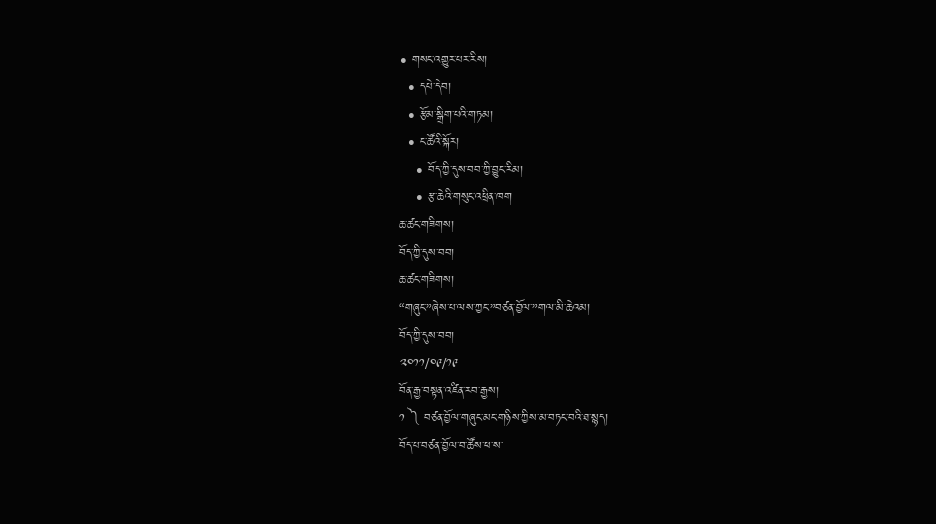• གསང་འགྱུར་པར་རིས།
  • དཔེ་དེབ།
  • རྩོམ་སྒྲིག་པའི་གཏམ།
  • ང་ཚོའི་སྐོར།
    • བོད་ཀྱི་དུས་བབ་ཀྱི་བྱུང་རིམ།
    • རྩ་ཆེའི་གསུང་འཕྲིན་ཁག
ཆ་ཚང་གཟིགས།
བོད་ཀྱི་དུས་བབ།
ཆ་ཚང་གཟིགས།
“གཞུང་”ཞེས་པ་ལས་ཀྱང་”བཙན་བྱོལ་”གལ་མི་ཆེའམ།
བོད་ཀྱི་དུས་བབ།
༢༠༡༡/༠༩/༡༩
བོན་རྒྱ་བསྟན་འཛིན་རབ་རྒྱས།
༡ ༽ བཙན་བྱོལ་གཞུང་མང་གཉིས་ཀྱིས་མ་བཏང་བའི་ཐ་སྙད།
བོད་པ་བཙན་བྱོལ་བ་ཚོས་ཕ་ས་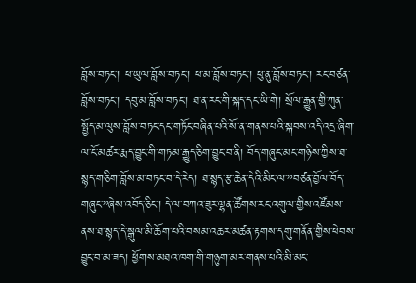བློས་བཏང་། ཕ་ཡུལ་བློས་བཏང་། ཕ་མ་བློས་བཏང་། ཕུ་ནུ་བློས་བཏང་། རང་བཙན་བློས་བཏང་། དབུ་མ་བློས་བཏང་། ཐ་ན་རང་གི་སྐད་དང་ཡི་གེ། སྲོལ་རྒྱུན་གྱི་ཀུན་སྤྱོད་མ་ལུས་བློས་བཏང་དང་གཏོང་བཞིན་པའི་སོ་ན་གནས་པའི་སྐབས་འདི་འདྲ་ཞིག་ལ་ངོ་མཚར་རྨད་བྱུང་གི་གཏམ་རྒྱུད་ཅིག་བྱུང་བ་ནི། བོད་གཞུང་མང་གཉིས་ཀྱིས་ཐ་སྙད་གཅིག་བློས་མ་བཏང་བ་དེ་རེད། ཐ་སྙད་རྩ་ཆེན་དེའི་མིང་ལ་”བཙན་བྱོལ་བོད་གཞུང་”ཞེས་འབོད་ཅིང་། དེ་ལ་བཀའ་ཟུར་ལྷན་ཚོགས་རང་འགུལ་གྱིས་འཛོམས་ནས་ཐ་སྙད་དེ་སྒུལ་མི་ཆོག་པའི་བསམ་འཆར་མཚན་རྟགས་དགུ་གནོན་གྱིས་ཕེབས་བྱུང་བ་མ་ཟད། ཕྱོགས་མཐའ་ཁག་གི་གཉུག་མར་གནས་པའི་མི་མང་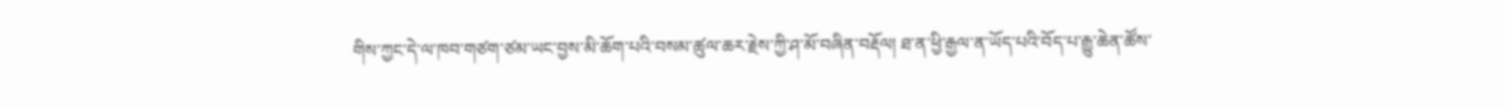གིས་ཀྱང་དེ་ལ་ཁབ་གཙག་ཙམ་ཡང་བྱས་མི་ཆོག་པའི་བསམ་ཚུལ་ཆར་རྗེས་ཀྱི་ཤ་མོ་བཞིན་བརྡོལ། ཐ་ན་ཕྱི་རྒྱལ་ན་ཡོད་པའི་བོད་པ་རྒྱུ་ཆེན་ཚོས་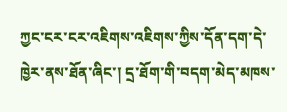ཀྱང་ངར་ངར་འཇིགས་འཇིགས་ཀྱིས་དོན་དག་དེ་ཁྱེར་ནས་ཐོན་ཞིང་། དྲ་ཐོག་གི་བདག་མེད་མཁས་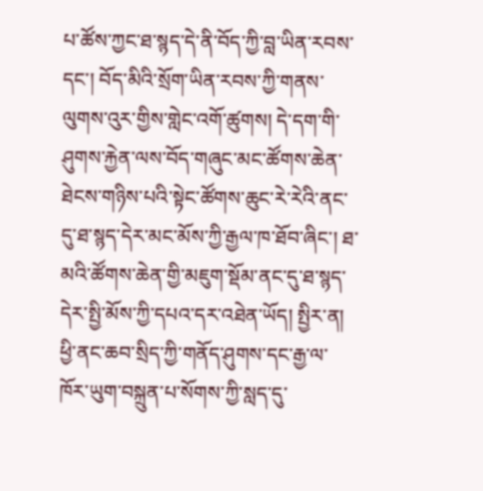པ་ཚོས་ཀྱང་ཐ་སྙད་དེ་ནི་བོད་ཀྱི་བླ་ཡིན་རབས་དང་། བོད་མིའི་སྲོག་ཡིན་རབས་ཀྱི་གནས་ལུགས་འུར་གྱིས་གླེང་འགོ་ཚུགས། དེ་དག་གི་ཤུགས་རྐྱེན་ལས་བོད་གཞུང་མང་ཚོགས་ཆེན་ཐེངས་གཉིས་པའི་སྟེང་ཚོགས་ཆུང་རེ་རེའི་ནང་དུ་ཐ་སྙད་དེར་མང་མོས་ཀྱི་རྒྱལ་ཁ་ཐོབ་ཞིང་། ཐ་མའི་ཚོགས་ཆེན་གྱི་མཇུག་སྡོམ་ནང་དུ་ཐ་སྙད་དེར་སྤྱི་མོས་ཀྱི་དཔའ་དར་འཐེན་ཡོད། སྤྱིར་ན། ཕྱི་ནང་ཆབ་སྲིད་ཀྱི་གནོད་ཤུགས་དང་རྒྱ་ལ་ཁོར་ཡུག་བསྐྲུན་པ་སོགས་ཀྱི་སླད་དུ་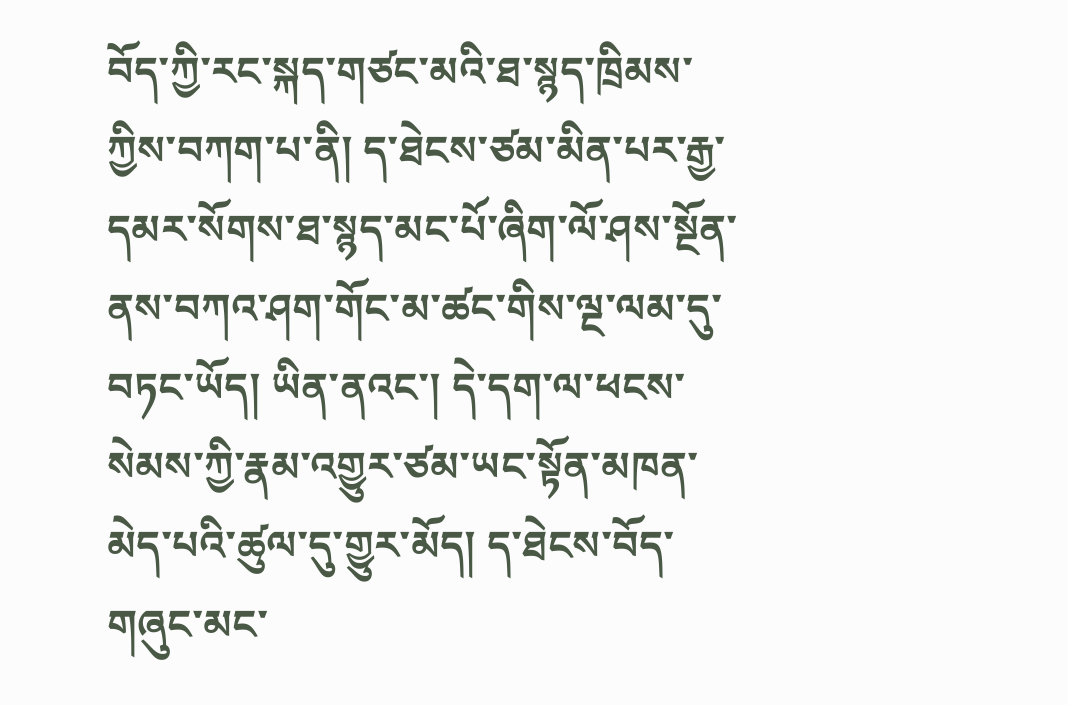བོད་ཀྱི་རང་སྐད་གཙང་མའི་ཐ་སྙད་ཁྲིམས་ཀྱིས་བཀག་པ་ནི། ད་ཐེངས་ཙམ་མིན་པར་རྒྱ་དམར་སོགས་ཐ་སྙད་མང་པོ་ཞིག་ལོ་ཤས་སྔོན་ནས་བཀའ་ཤག་གོང་མ་ཚང་གིས་ལྔ་ལམ་དུ་བཏང་ཡོད། ཡིན་ནའང་། དེ་དག་ལ་ཕངས་སེམས་ཀྱི་རྣམ་འགྱུར་ཙམ་ཡང་སྟོན་མཁན་མེད་པའི་ཚུལ་དུ་གྱུར་མོད། ད་ཐེངས་བོད་གཞུང་མང་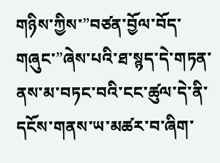གཉིས་ཀྱིས་”བཙན་བྱོལ་བོད་གཞུང་”ཞེས་པའི་ཐ་སྙད་དེ་གཏན་ནས་མ་བཏང་བའི་ངང་ཚུལ་དེ་ནི་དངོས་གནས་ཡ་མཚར་བ་ཞིག་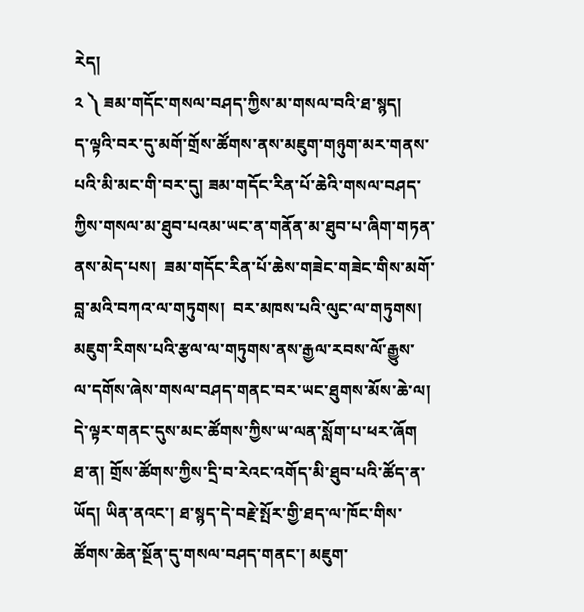རེད།
༢ ༽ ཟམ་གདོང་གསལ་བཤད་ཀྱིས་མ་གསལ་བའི་ཐ་སྙད།
ད་ལྟའི་བར་དུ་མགོ་གྲོས་ཚོགས་ནས་མཇུག་གཉུག་མར་གནས་པའི་མི་མང་གི་བར་དུ། ཟམ་གདོང་རིན་པོ་ཆེའི་གསལ་བཤད་ཀྱིས་གསལ་མ་ཐུབ་པའམ་ཡང་ན་གནོན་མ་ཐུབ་པ་ཞིག་གཏན་ནས་མེད་པས།  ཟམ་གདོང་རིན་པོ་ཆེས་གཟེང་གཟེང་གིས་མགོ་བླ་མའི་བཀའ་ལ་གཏུགས།  བར་མཁས་པའི་ལུང་ལ་གཏུགས། མཇུག་རིགས་པའི་རྩལ་ལ་གཏུགས་ནས་རྒྱལ་རབས་ལོ་རྒྱུས་ལ་དགོས་ཞེས་གསལ་བཤད་གནང་བར་ཡང་ཐུགས་མོས་ཆེ་ལ།  དེ་ལྟར་གནང་དུས་མང་ཚོགས་ཀྱིས་ཡ་ལན་སློག་པ་ཕར་ཞོག ཐ་ན། གྲོས་ཚོགས་ཀྱིས་དྲི་བ་རེའང་འགོད་མི་ཐུབ་པའི་ཚོད་ན་ཡོད། ཡིན་ནའང་། ཐ་སྙད་དེ་བརྗེ་སྤོར་གྱི་ཐད་ལ་ཁོང་གིས་ཚོགས་ཆེན་སྔོན་དུ་གསལ་བཤད་གནང་། མཇུག་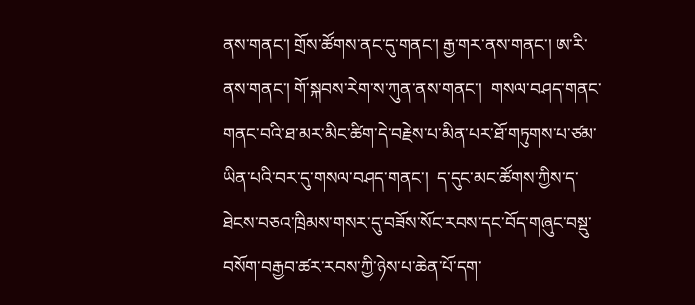ནས་གནང་། གྲོས་ཚོགས་ནང་དུ་གནང་། རྒྱ་གར་ནས་གནང་། ཨ་རི་ནས་གནང་། གོ་སྐབས་རེག་ས་ཀུན་ནས་གནང་།  གསལ་བཤད་གནང་གནང་བའི་ཐ་མར་མིང་ཚིག་དེ་བརྗེས་པ་མིན་པར་ཐོ་གཏུགས་པ་ཙམ་ཡིན་པའི་བར་དུ་གསལ་བཤད་གནང་།  ད་དུང་མང་ཚོགས་ཀྱིས་ད་ཐེངས་བཅའ་ཁྲིམས་གསར་དུ་བཟོས་སོང་རབས་དང་བོད་གཞུང་བསྡུ་བསོག་བརྒྱབ་ཚར་རབས་ཀྱི་ཉེས་པ་ཆེན་པོ་དག་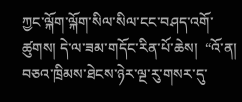ཀྱང་ལྐོག་ལྐོག་སིལ་སིལ་ངང་བཤད་འགོ་ཚུགས། དེ་ལ་ཟམ་གདོང་རིན་པོ་ཆེས།  “འོ་ན། བཅའ་ཁྲིམས་ཐེངས་ཉེར་ལྔ་རུ་གསར་དུ་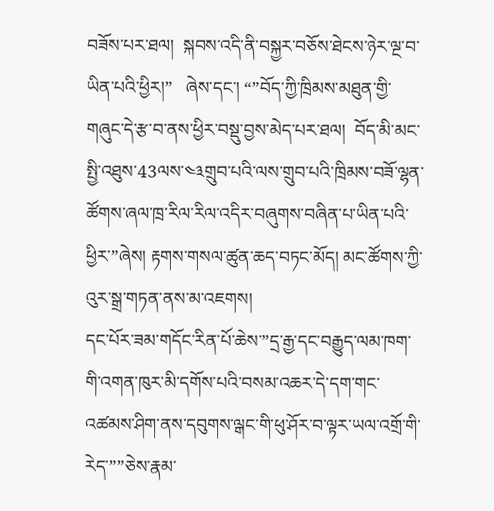བཟོས་པར་ཐལ།  སྐབས་འདི་ནི་བསྐྱར་བཅོས་ཐེངས་ཉེར་ལྔ་བ་ཡིན་པའི་ཕྱིར།”   ཞེས་དང་། “”བོད་ཀྱི་ཁྲིམས་མཐུན་གྱི་གཞུང་དེ་རྩ་བ་ནས་ཕྱིར་བསྡུ་བྱས་མེད་པར་ཐལ།  བོད་མི་མང་སྤྱི་འཐུས་43ལས་༤༣གྲུབ་པའི་ལས་གྲུབ་པའི་ཁྲིམས་བཟོ་ལྷན་ཚོགས་ཞལ་ཁྲ་རིལ་རིལ་འདིར་བཞུགས་བཞིན་པ་ཡིན་པའི་ཕྱིར་”ཞེས། རྟགས་གསལ་ཚུན་ཆད་བཏང་མོད། མང་ཚོགས་ཀྱི་འུར་སྒྲ་གཏན་ནས་མ་འཇགས།
དང་པོར་ཟམ་གདོང་རིན་པོ་ཆེས་”དྲ་རྒྱ་དང་བརྒྱུད་ལམ་ཁག་གི་འགན་ཁུར་མི་དགོས་པའི་བསམ་འཆར་དེ་དག་གང་འཚམས་ཤིག་ནས་དབུགས་ལྒང་གི་ཕུ་ཤོར་བ་ལྟར་ཡལ་འགྲོ་གི་རེད་””ཅེས་རྣམ་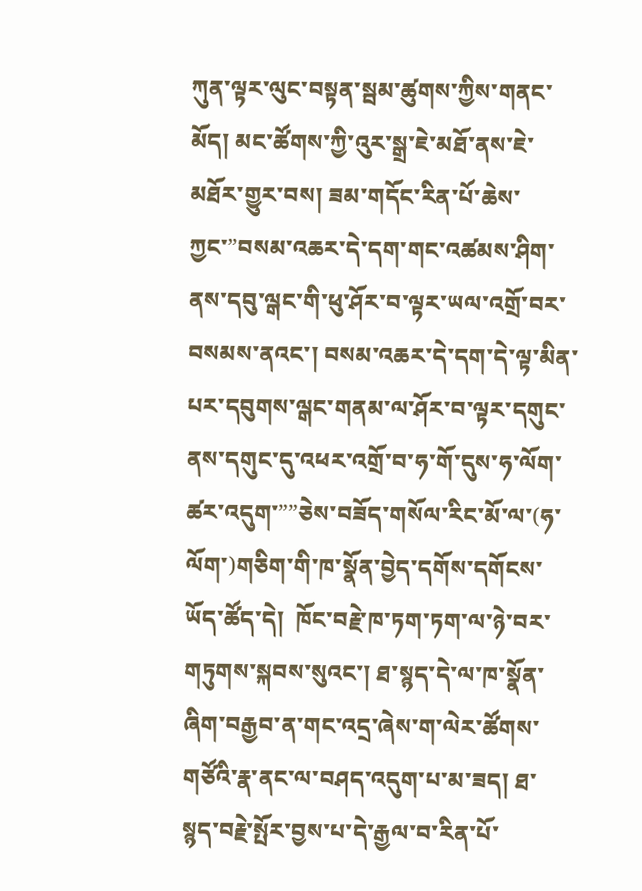ཀུན་ལྟར་ལུང་བསྟན་སྦམ་ཚུགས་ཀྱིས་གནང་མོད། མང་ཚོགས་ཀྱི་འུར་སྒྲ་ཇེ་མཐོ་ནས་ཇེ་མཐོར་གྱུར་བས། ཟམ་གདོང་རིན་པོ་ཆེས་ཀྱང་”བསམ་འཆར་དེ་དག་གང་འཚམས་ཤིག་ནས་དབུ་ལྒང་གི་ཕུ་ཤོར་བ་ལྟར་ཡལ་འགྲོ་བར་བསམས་ནའང་། བསམ་འཆར་དེ་དག་དེ་ལྟ་མིན་པར་དབུགས་ལྒང་གནམ་ལ་ཤོར་བ་ལྟར་དགུང་ནས་དགུང་དུ་འཕར་འགྲོ་བ་ཧ་གོ་དུས་ཧ་ལོག་ཚར་འདུག་””ཅེས་བཟོད་གསོལ་རིང་མོ་ལ་(ཧ་ལོག་)གཅིག་གི་ཁ་སྣོན་བྱེད་དགོས་དགོངས་ཡོད་ཚོད་དེ།  ཁོང་བརྗེ་ཁ་ཏག་ཏག་ལ་ཉེ་བར་གཏུགས་སྐབས་སུའང་། ཐ་སྙད་དེ་ལ་ཁ་སྣོན་ཞིག་བརྒྱབ་ན་གང་འདྲ་ཞེས་ག་ལེར་ཚོགས་གཙོའི་རྣ་ནང་ལ་བཤད་འདུག་པ་མ་ཟད། ཐ་སྙད་བརྗེ་སྤོར་བྱས་པ་དེ་རྒྱལ་བ་རིན་པོ་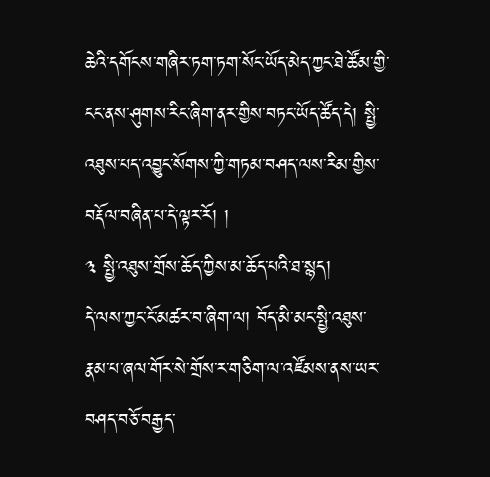ཆེའི་དགོངས་གཞིར་ཏག་ཏག་སོང་ཡོད་མེད་ཀྱང་ཐེ་ཚོམ་གྱི་ངང་ནས་ཤུགས་རིང་ཞིག་ནར་གྱིས་བཏང་ཡོད་ཚོད་དེ། སྤྱི་འཐུས་པད་འབྱུང་སོགས་ཀྱི་གཏམ་བཤད་ལས་རིམ་གྱིས་བརྡོལ་བཞིན་པ་དེ་ལྟར་རོ། །
༣ སྤྱི་འཐུས་གྲོས་ཆོད་ཀྱིས་མ་ཆོད་པའི་ཐ་སྙད།
དེ་ལས་ཀྱང་ངོ་མཚར་བ་ཞིག་ལ། བོད་མི་མང་སྤྱི་འཐུས་རྣམ་པ་ཞལ་གོར་སེ་གྲོས་ར་གཅིག་ལ་འཛོམས་ནས་ཡར་བཤད་བཅོ་བརྒྱད་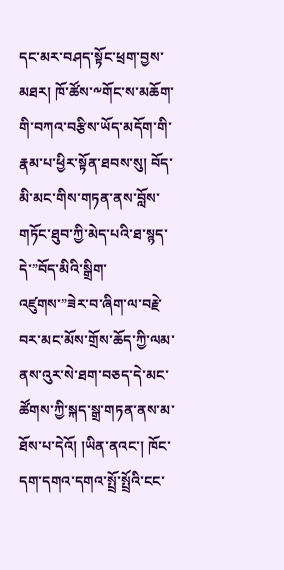དང་མར་བཤད་སྟོང་ཕྲག་བྱས་མཐར། ཁོ་ཚོས་༸གོང་ས་མཆོག་གི་བཀའ་བརྩིས་ཡོད་མདོག་གི་རྣམ་པ་ཕྱིར་སྟོན་ཐབས་སུ། བོད་མི་མང་གིས་གཏན་ནས་བློས་གཏོང་ཐུབ་ཀྱི་མེད་པའི་ཐ་སྙད་དེ་”བོད་མིའི་སྒྲིག་འཛུགས་”ཟེར་བ་ཞིག་ལ་བརྗེ་བར་མང་མོས་གྲོས་ཆོད་ཀྱི་ལམ་ནས་འུར་སེ་ཐག་བཅད་དེ་མང་ཚོགས་ཀྱི་སྐད་སྒྲ་གཏན་ནས་མ་ཐོས་པ་དེའོ། །ཡིན་ནའང་། ཁོང་དག་དགའ་དགའ་སྤྲོ་སྤྲོའི་ངང་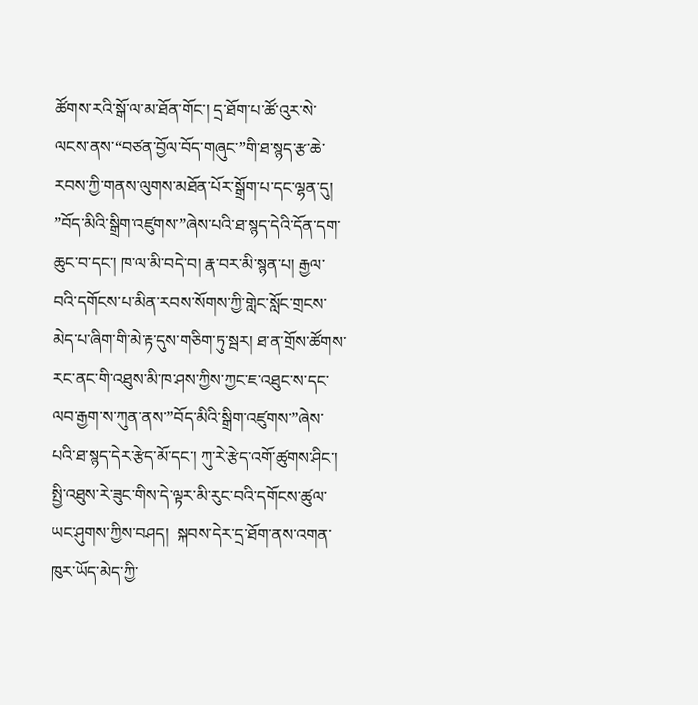ཚོགས་རའི་སྒོ་ལ་མ་ཐོན་གོང་། དྲ་ཐོག་པ་ཚོ་འུར་སེ་ལངས་ནས་“བཙན་བྱོལ་བོད་གཞུང་”གི་ཐ་སྙད་རྩ་ཆེ་རབས་ཀྱི་གནས་ལུགས་མཐོན་པོར་སྒྲོག་པ་དང་ལྷན་དུ། ”བོད་མིའི་སྒྲིག་འཛུགས་”ཞེས་པའི་ཐ་སྙད་དེའི་དོན་དག་ཆུང་བ་དང་། ཁ་ལ་མི་བདེ་བ། རྣ་བར་མི་སྙན་པ། རྒྱལ་བའི་དགོངས་པ་མིན་རབས་སོགས་ཀྱི་གླེང་སློང་གྲངས་མེད་པ་ཞིག་གི་མེ་རྟ་དུས་གཅིག་ཏུ་སྦར། ཐ་ན་གྲོས་ཚོགས་རང་ནང་གི་འཐུས་མི་ཁ་ཤས་ཀྱིས་ཀྱང་ཇ་འཐུང་ས་དང་ལབ་རྒྱག་ས་ཀུན་ནས་”བོད་མིའི་སྒྲིག་འཛུགས་”ཞེས་པའི་ཐ་སྙད་དེར་རྩེད་མོ་དང་། ཀུ་རེ་རྩེད་འགོ་ཚུགས་ཤིང་། སྤྱི་འཐུས་རེ་ཟུང་གིས་དེ་ལྟར་མི་རུང་བའི་དགོངས་ཚུལ་ཡང་ཤུགས་ཀྱིས་བཤད།  སྐབས་དེར་དྲ་ཐོག་ནས་འགན་ཁུར་ཡོད་མེད་ཀྱི་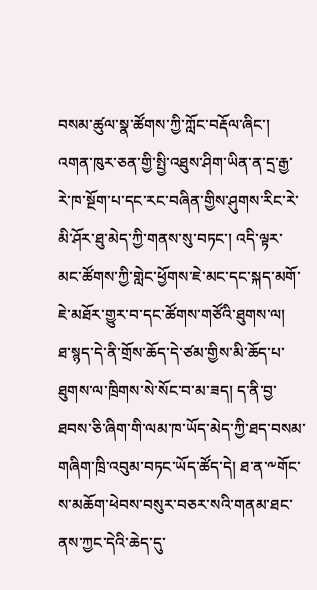བསམ་ཚུལ་སྣ་ཚོགས་ཀྱི་ཀློང་བརྡོལ་ཞིང་། འགན་ཁུར་ཅན་གྱི་སྤྱི་འཐུས་ཤིག་ཡིན་ན་དྲ་རྒྱ་རེ་ཁ་སྔོག་པ་དང་རང་བཞིན་གྱིས་ཤུགས་རིང་རེ་མི་ཤོར་ཐུ་མེད་ཀྱི་གནས་སུ་བཏང་། འདི་ལྟར་མང་ཚོགས་ཀྱི་གླེང་ཕྱོགས་ཇེ་མང་དང་སྐད་མགོ་ཇེ་མཐོར་གྱུར་བ་དང་ཚོགས་གཙོའི་ཐུགས་ལ།  ཐ་སྙད་དེ་ནི་གྲོས་ཆོད་དེ་ཙམ་གྱིས་མི་ཆོད་པ་ཐུགས་ལ་ཁྲིགས་སེ་སོང་བ་མ་ཟད། ད་ནི་བྱ་ཐབས་ཅི་ཞིག་གི་ལམ་ཁ་ཡོད་མེད་ཀྱི་ཐད་བསམ་གཞིག་ཁྲི་འབུམ་བཏང་ཡོད་ཚོད་དེ། ཐ་ན་༸གོང་ས་མཆོག་ཕེབས་བསུར་བཅར་སའི་གནམ་ཐང་ནས་ཀྱང་དེའི་ཆེད་དུ་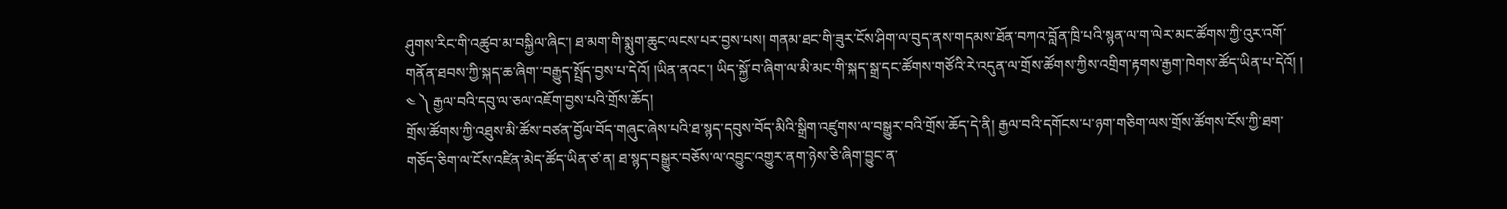ཤུགས་རིང་གི་འཚུབ་མ་བསྐྱིལ་ཞིང་། ཐ་མག་གི་སྨུག་ཆུང་ལངས་པར་བྱས་པས། གནམ་ཐང་གི་ཟུར་ངོས་ཤིག་ལ་བུད་ནས་གདམས་ཐོན་བཀའ་བློན་ཁྲི་པའི་སྙན་ལ་ག་ལེར་མང་ཚོགས་ཀྱི་འུར་འགོ་གནོན་ཐབས་ཀྱི་སྐད་ཆ་ཞིག་་བརྒྱུད་སྤྲོད་བྱས་པ་དེའོ། །ཡིན་ནའང་། ཡིད་སྐྱོ་བ་ཞིག་ལ་མི་མང་གི་སྐད་སྒྲ་དང་ཚོགས་གཙོའི་རེ་འདུན་ལ་གྲོས་ཚོགས་ཀྱིས་འགྲིག་རྟགས་རྒྱག་ཁེགས་ཚོད་ཡིན་པ་དེའོ། །
༤ ༽ རྒྱལ་བའི་དབུ་ལ་ཅལ་འཇོག་བྱས་པའི་གྲོས་ཆོད།
གྲོས་ཚོགས་ཀྱི་འཐུས་མི་ཚོས་བཙན་བྱོལ་བོད་གཞུང་ཞེས་པའི་ཐ་སྙད་དབུས་བོད་མིའི་སྒྲིག་འཛུགས་ལ་བསྒྱུར་བའི་གྲོས་ཆོད་དེ་ནི། རྒྱལ་བའི་དགོངས་པ་ཉག་གཅིག་ལས་གྲོས་ཚོགས་ངོས་ཀྱི་ཐག་གཅོད་ཅིག་ལ་ངོས་འཛིན་མེད་ཚོད་ཡིན་ཙ་ན། ཐ་སྙད་བསྒྱུར་བཅོས་ལ་འབྱུང་འགྱུར་ནག་ཉེས་ཅི་ཞིག་བྱུང་ན་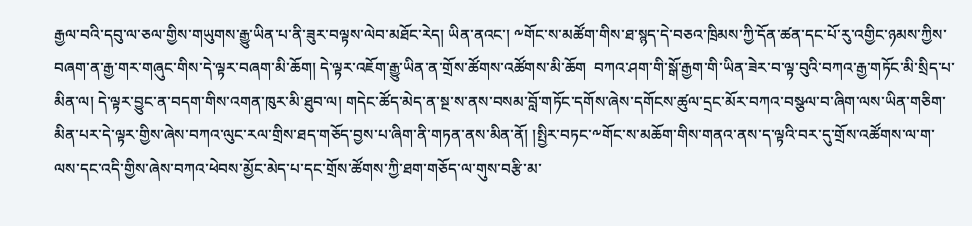རྒྱལ་བའི་དབུ་ལ་ཅལ་གྱིས་གཡུགས་རྒྱུ་ཡིན་པ་ནི་ཟུར་བལྟས་ལེབ་མཐོང་རེད། ཡིན་ནའང་། ༸གོང་ས་མཚོག་གིས་ཐ་སྙད་དེ་བཅའ་ཁྲིམས་ཀྱི་དོན་ཚན་དང་པོ་རུ་འགྱིང་ཉམས་ཀྱིས་བཞག་ན་རྒྱ་གར་གཞུང་གིས་དེ་ལྟར་བཞག་མི་ཆོག། དེ་ལྟར་འཇོག་རྒྱུ་ཡིན་ན་གྲོས་ཚོགས་འཚོགས་མི་ཆོག  བཀའ་ཤག་གི་སྒོ་རྒྱག་གི་ཡིན་ཟེར་བ་ལྟ་བུའི་བཀའ་རྒྱ་གཏོང་མི་སྲིད་པ་མིན་ལ། དེ་ལྟར་བྱུང་ན་བདག་གིས་འགན་ཁུར་མི་ཐུབ་ལ། གདེང་ཚོད་མེད་ན་སྔ་ས་ནས་བསམ་བློ་གཏོང་དགོས་ཞེས་དགོངས་ཚུལ་དྲང་མོར་བཀའ་བསྩལ་བ་ཞིག་ལས་ཡིན་གཅིག་མིན་པར་དེ་ལྟར་གྱིས་ཞེས་བཀའ་ལུང་རལ་གྲིས་ཐད་གཅོད་བྱས་པ་ཞིག་ནི་གཏན་ནས་མིན་ནོ། །སྤྱིར་བཏང་༸གོང་ས་མཆོག་གིས་གནའ་ནས་ད་ལྟའི་བར་དུ་གྲོས་འཚོགས་ལ་ག་ལས་དང་འདི་གྱིས་ཞེས་བཀའ་ཕེབས་མྱོང་མེད་པ་དང་གྲོས་ཚོགས་ཀྱི་ཐག་གཅོད་ལ་གུས་བརྩི་མ་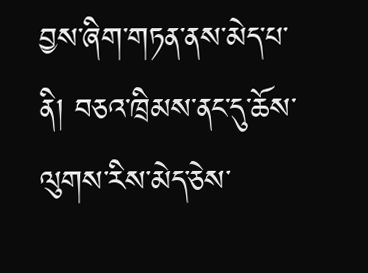བྱས་ཞིག་གཏན་ནས་མེད་པ་ནི། བཅའ་ཁྲིམས་ནང་དུ་ཆོས་ལུགས་རིས་མེད་ཅེས་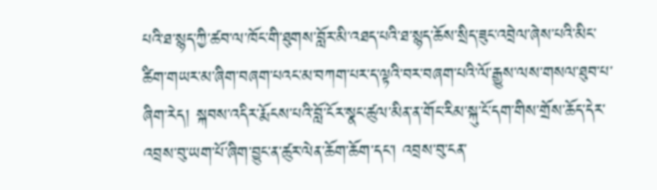པའི་ཐ་སྙད་ཀྱི་ཚབ་ལ་ཁོང་གི་ཐུགས་བློར་མི་འཐད་པའི་ཐ་སྙད་ཆོས་སྲིད་ཟུང་འབྲེལ་ཞེས་པའི་མིང་ཚིག་གཡར་མ་ཞིག་བཞག་པའང་མ་བཀག་པར་ད་ལྟའི་བར་བཞག་པའི་ལོ་རྒྱུས་ལས་གསལ་ཐུབ་པ་ཞིག་རེད། སྐབས་འདིར་རྨོངས་པའི་བློ་ངོར་སྣང་ཚུལ་མིན་ན་གོང་རིམ་སྐུ་ངོ་དག་གིས་གྲོས་ཆོད་དེར་འབྲས་བུ་ཡག་པོ་ཞིག་བྱུང་ན་ཚུར་ལེན་ཆོག་ཆོག་དང་། འབྲས་བུ་ངན་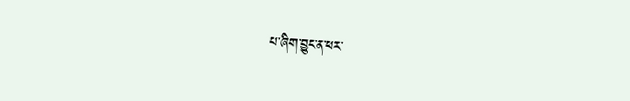པ་ཞིག་བྱུང་ན་ཕར་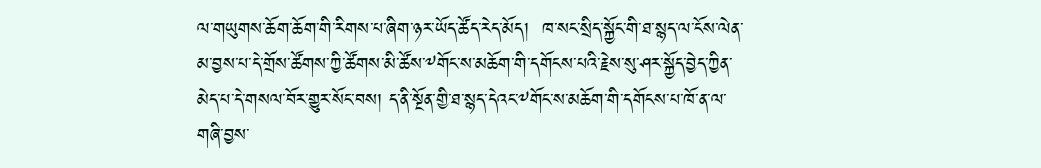ལ་གཡུགས་ཆོག་ཆོག་གི་རིགས་པ་ཞིག་ཉར་ཡོད་ཚོད་རེད་མོད།  ཁ་སང་སྲིད་སྐྱོང་གི་ཐ་སྙད་ལ་ངོས་ལེན་མ་བྱས་པ་དེ་གྲོས་ཚོགས་ཀྱི་ཚོགས་མི་ཚོས་༸གོང་ས་མཆོག་གི་དགོངས་པའི་རྗེས་སུ་ཤར་སྐྱོད་བྱེད་ཀྱིན་མེད་པ་དེ་གསལ་བོར་གྱུར་སོང་བས། ད་ནི་སྔོན་གྱི་ཐ་སྙད་དེའང་༸གོང་ས་མཆོག་གི་དགོངས་པ་ཁོ་ན་ལ་གཞི་བྱས་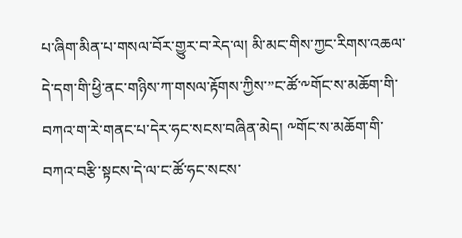པ་ཞིག་མིན་པ་གསལ་བོར་གྱུར་བ་རེད་ལ། མི་མང་གིས་ཀྱང་རིགས་འཆལ་དེ་དག་གི་ཕྱི་ནང་གཉིས་ཀ་གསལ་རྟོགས་ཀྱིས་”ང་ཚོ་༸གོང་ས་མཆོག་གི་བཀའ་ག་རེ་གནང་པ་དེར་ཧང་སངས་བཞིན་མེད། ༸གོང་ས་མཆོག་གི་བཀའ་བརྩི་སྟངས་དེ་ལ་ང་ཚོ་ཧང་སངས་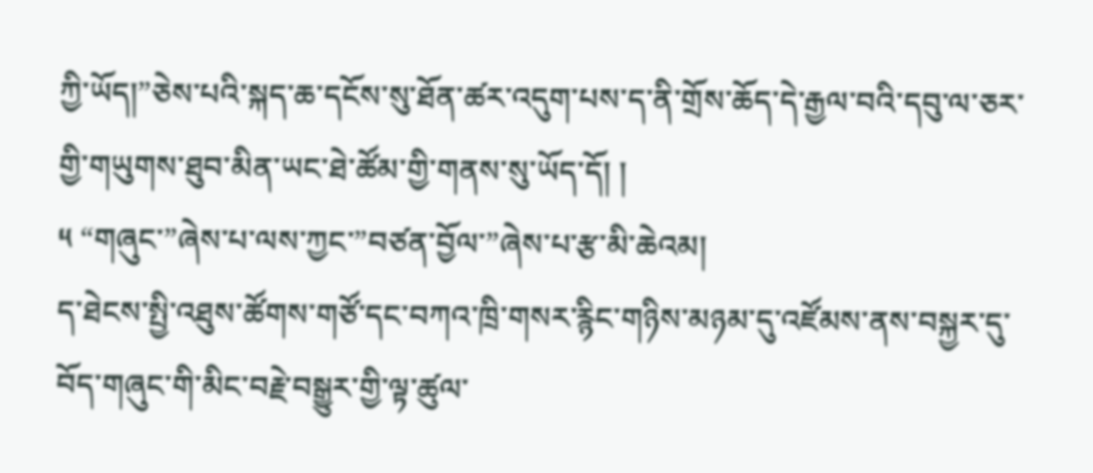ཀྱི་ཡོད།”ཅེས་པའི་སྐད་ཆ་དངོས་སུ་ཐོན་ཚར་འདུག་པས་ད་ནི་གྲོས་ཆོད་དེ་རྒྱལ་བའི་དབུ་ལ་ཅར་གྱི་གཡུགས་ཐུབ་མིན་ཡང་ཐེ་ཚོམ་གྱི་གནས་སུ་ཡོད་དོ། །
༥ “གཞུང་”ཞེས་པ་ལས་ཀྱང་”བཙན་བྱོལ་”ཞེས་པ་རྩ་མི་ཆེའམ།
ད་ཐེངས་སྤྱི་འཐུས་ཚོགས་གཙོ་དང་བཀའ་ཁྲི་གསར་རྙིང་གཉིས་མཉམ་དུ་འཛོམས་ནས་བསྐྱར་དུ་བོད་གཞུང་གི་མིང་བརྗེ་བསྒྱུར་གྱི་ལྟ་ཚུལ་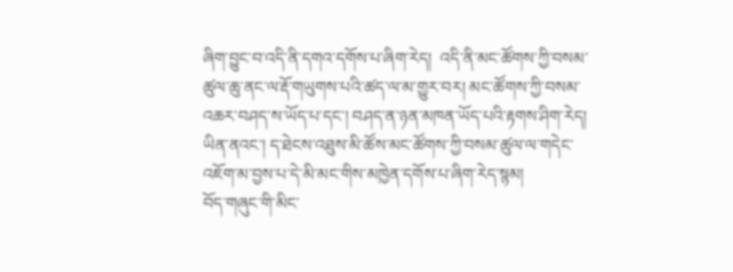ཞིག་བྱུང་བ་འདི་ནི་དགའ་དགོས་པ་ཞིག་རེད།  འདི་ནི་མང་ཚོགས་ཀྱི་བསམ་ཚུལ་ཆུ་ནང་ལ་རྡོ་གཡུགས་པའི་ཚད་ལ་མ་གྱུར་བར། མང་ཚོགས་ཀྱི་བསམ་འཆར་བཤད་ས་ཡོད་པ་དང་། བཤད་ན་ཉན་མཁན་ཡོད་པའི་རྟགས་ཤིག་རེད། ཡིན་ནའང་། ད་ཐེངས་འཐུས་མི་ཚོས་མང་ཚོགས་ཀྱི་བསམ་ཚུལ་ལ་གདེང་འཇོག་མ་བྱས་པ་དེ་མི་མང་གིས་མཁྱེན་དགོས་པ་ཞིག་རེད་སྙམ།
བོད་གཞུང་གི་མིང་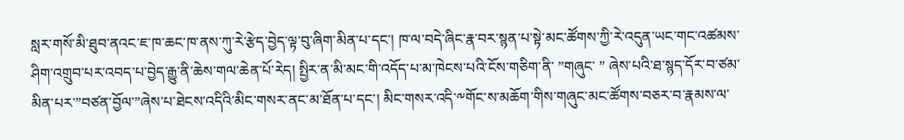སླར་གསོ་མི་ཐུབ་ནའང་ཇ་ཁ་ཆང་ཁ་ནས་ཀུ་རེ་རྩེད་བྱེད་ལྟ་བུ་ཞིག་མིན་པ་དང་། ཁ་ལ་བདེ་ཞིང་རྣ་བར་སྙན་པ་སྟེ་མང་ཚོགས་ཀྱི་རེ་འདུན་ཡང་གང་འཚམས་ཤིག་འགྲུབ་པར་འབད་པ་བྱེད་རྒྱུ་ནི་ཆེས་གལ་ཆེན་པོ་རེད། སྤྱིར་ན་མི་མང་གི་འདོད་པ་མ་ཁེངས་པའི་ངོས་གཅིག་ནི་ ”གཞུང་ ” ཞེས་པའི་ཐ་སྙད་དོར་བ་ཙམ་མིན་པར་”བཙན་བྱོལ་”ཞེས་པ་ཐེངས་འདིའི་མིང་གསར་ནང་མ་ཐོན་པ་དང་། མིང་གསར་འདི་༸གོང་ས་མཆོག་གིས་གཞུང་མང་ཚོགས་བཅར་བ་རྣམས་ལ་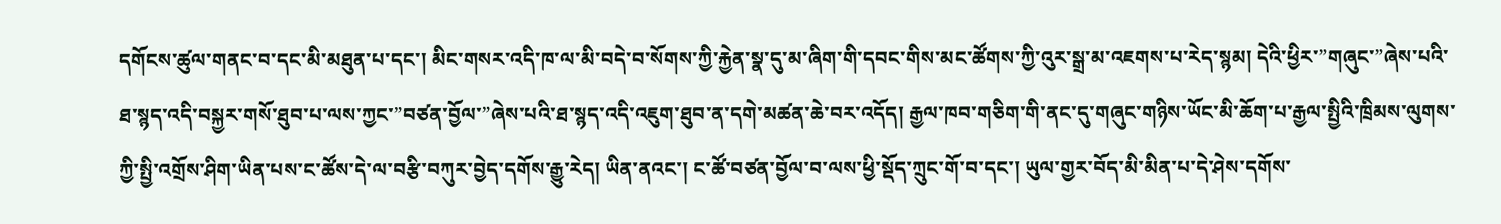དགོངས་ཚུལ་གནང་བ་དང་མི་མཐུན་པ་དང་། མིང་གསར་འདི་ཁ་ལ་མི་བདེ་བ་སོགས་ཀྱི་རྐྱེན་སྣ་དུ་མ་ཞིག་གི་དབང་གིས་མང་ཚོགས་ཀྱི་འུར་སྒྲ་མ་འཇགས་པ་རེད་སྙམ། དེའི་ཕྱིར་”གཞུང་”ཞེས་པའི་ཐ་སྙད་འདི་བསྐྱར་གསོ་ཐུབ་པ་ལས་ཀྱང་”བཙན་བྱོལ་”ཞེས་པའི་ཐ་སྙད་འདི་འཇུག་ཐུབ་ན་དགེ་མཚན་ཆེ་བར་འདོད། རྒྱལ་ཁབ་གཅིག་གི་ནང་དུ་གཞུང་གཉིས་ཡོང་མི་ཆོག་པ་རྒྱལ་སྤྱིའི་ཁྲིམས་ལུགས་ཀྱི་སྤྱི་འགྲོས་ཤིག་ཡིན་པས་ང་ཚོས་དེ་ལ་བརྩི་བཀུར་བྱེད་དགོས་རྒྱུ་རེད། ཡིན་ནའང་། ང་ཚོ་བཙན་བྱོལ་བ་ལས་ཕྱི་སྡོད་ཀྲུང་གོ་བ་དང་། ཡུལ་གྱར་བོད་མི་མིན་པ་དེ་ཤེས་དགོས་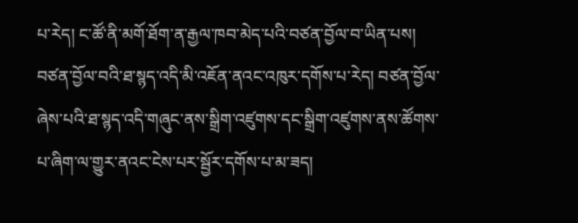པ་རེད། ང་ཚོ་ནི་མགོ་ཐོག་ན་རྒྱལ་ཁབ་མེད་པའི་བཙན་བྱོལ་བ་ཡིན་པས། བཙན་བྱོལ་བའི་ཐ་སྙད་འདི་མི་འཇོན་ནའང་འཁུར་དགོས་པ་རེད། བཙན་བྱོལ་ཞེས་པའི་ཐ་སྙད་འདི་གཞུང་ནས་སྒྲིག་འཛུགས་དང་སྒྲིག་འཛུགས་ནས་ཚོགས་པ་ཞིག་ལ་གྱུར་ནའང་ངེས་པར་སྦྱོར་དགོས་པ་མ་ཟད།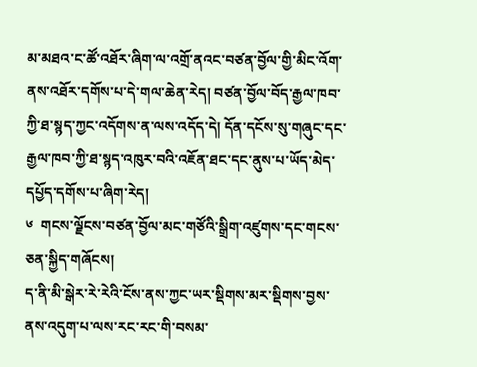མ་མཐའ་ང་ཚོ་འཐོར་ཞིག་ལ་འགྲོ་ནའང་བཙན་བྱོལ་གྱི་མིང་འོག་ནས་འཐོར་དགོས་པ་དེ་གལ་ཆེན་རེད། བཙན་བྱོལ་བོད་རྒྱལ་ཁབ་ཀྱི་ཐ་སྙད་ཀྱང་འདོགས་ན་ལས་འདོད་དེ། དོན་དངོས་སུ་གཞུང་དང་རྒྱལ་ཁབ་ཀྱི་ཐ་སྙད་འཁུར་བའི་འཇོན་ཐང་དང་ནུས་པ་ཡོད་མེད་དཔྱོད་དགོས་པ་ཞིག་རེད།
༦  གངས་ལྗོངས་བཙན་བྱོལ་མང་གཙོའི་སྒྲིག་འཛུགས་དང་གངས་ཅན་སྐྱིད་གཞོངས།
ད་ནི་མི་སྒེར་རེ་རེའི་ངོས་ནས་ཀྱང་ཡར་སྡིགས་མར་སྡིགས་བྱས་ནས་འདུག་པ་ལས་རང་རང་གི་བསམ་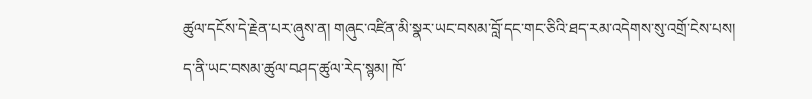ཚུལ་དངོས་དེ་རྗེན་པར་ཞུས་ན། གཞུང་འཛིན་མི་སྣར་ཡང་བསམ་བློ་དང་གང་ཅིའི་ཐད་རམ་འདེགས་སུ་འགྲོ་ངེས་པས།  ད་ནི་ཡང་བསམ་ཚུལ་བཤད་ཚུལ་རེད་སྙམ། ཁོ་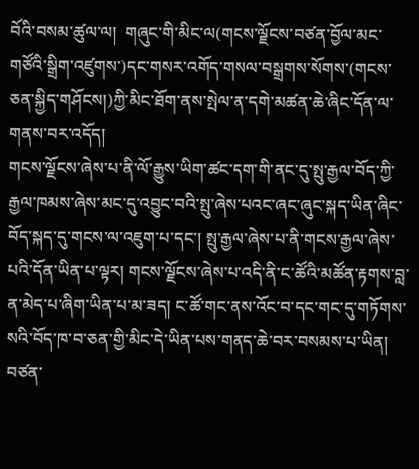བོའི་བསམ་ཚུལ་ལ།  གཞུང་གི་མིང་ལ(གངས་ལྗོངས་བཙན་བྱོལ་མང་གཙོའི་སྒྲིག་འཛུགས་)དང་གསར་འགོད་གསལ་བསྒྲགས་སོགས་(གངས་ཅན་སྐྱིད་གཤོངས།)ཀྱི་མིང་ཐོག་ནས་སྤེལ་ན་དགེ་མཚན་ཆེ་ཞིང་དོན་ལ་གནས་བར་འདོད།
གངས་ལྗོངས་ཞེས་པ་ནི་ལོ་རྒྱུས་ཡིག་ཚང་དག་གི་ནང་དུ་སྤུ་རྒྱལ་བོད་ཀྱི་རྒྱལ་ཁམས་ཞེས་མང་དུ་འབྱུང་བའི་སྤུ་ཞེས་པའང་ཞང་ཞུང་སྐད་ཡིན་ཞིང་བོད་སྐད་དུ་གངས་ལ་འཇུག་པ་དང་། སྤུ་རྒྱལ་ཞེས་པ་ནི་གངས་རྒྱལ་ཞེས་པའི་དོན་ཡིན་པ་ལྟར། གངས་ལྗོངས་ཞེས་པ་འདི་ནི་ང་ཚོའི་མཚོན་རྟགས་བླ་ན་མེད་པ་ཞིག་ཡིན་པ་མ་ཟད། ང་ཚོ་གང་ནས་འོང་བ་དང་གང་དུ་གཏོགས་སའི་བོད་ཁ་བ་ཅན་གྱི་མིང་དེ་ཡིན་པས་གནད་ཆེ་བར་བསམས་པ་ཡིན། བཙན་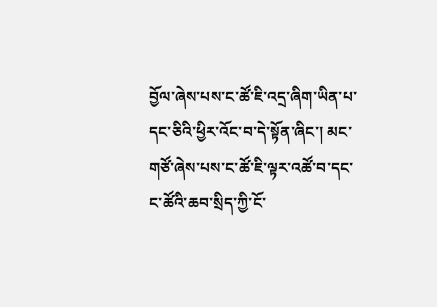བྱོལ་ཞེས་པས་ང་ཚོ་ཇི་འདྲ་ཞིག་ཡིན་པ་དང་ཅིའི་ཕྱིར་འོང་བ་དེ་སྟོན་ཞིང་། མང་གཙོ་ཞེས་པས་ང་ཚོ་ཇི་ལྟར་འཚོ་བ་དང་ང་ཚོའི་ཆབ་སྲིད་ཀྱི་ངོ་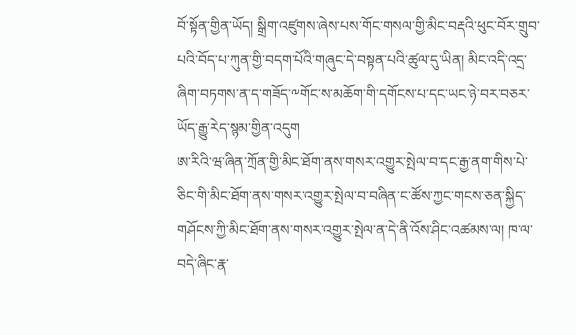བོ་སྟོན་གྱིན་ཡོད། སྒྲིག་འཛུགས་ཞེས་པས་གོང་གསལ་གྱི་མིང་བརྡའི་ཕུང་བོར་གྲུབ་པའི་བོད་པ་ཀུན་གྱི་བདག་པོའི་གཞུང་དེ་བསྟན་པའི་ཚུལ་དུ་ཡིན། མིང་འདི་འདྲ་ཞིག་བཏགས་ན་ད་གཟོད་༸གོང་ས་མཆོག་གི་དགོངས་པ་དང་ཡང་ཉེ་བར་བཅར་ཡོད་རྒྱུ་རེད་སྙམ་གྱིན་འདུག
ཨ་རིའི་ཝ་ཞིན་ཀྲོན་གྱི་མིང་ཐོག་ནས་གསར་འགྱུར་སྤེལ་བ་དང་རྒྱ་ནག་གིས་པེ་ཅིང་གི་མིང་ཐོག་ནས་གསར་འགྱུར་སྤེལ་བ་བཞིན་ང་ཚོས་ཀྱང་གངས་ཅན་སྐྱིད་གཤོངས་ཀྱི་མིང་ཐོག་ནས་གསར་འགྱུར་སྤེལ་ན་དེ་ནི་འོས་ཤིང་འཚམས་ལ། ཁ་ལ་བདེ་ཞིང་རྣ་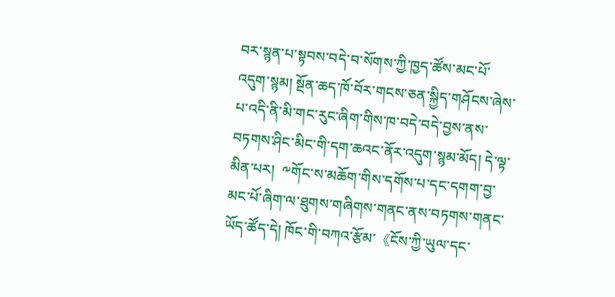བར་སྙན་པ་སྟབས་བདེ་བ་སོགས་ཀྱི་ཁྱད་ཚོས་མང་པོ་འདུག་སྙམ། སྔོན་ཆད་ཁོ་བོར་གངས་ཅན་སྐྱིད་གཤོངས་ཞེས་པ་འདི་ནི་མི་གང་རུང་ཞིག་གིས་ཁ་བདེ་བདེ་བྱས་ནས་བཏགས་ཤིང་མིང་གི་དག་ཆའང་ནོར་འདུག་སྙམ་མོད། དེ་ལྟ་མིན་པར།  ༸གོང་ས་མཆོག་གིས་དགོས་པ་དང་དགག་བྱ་མང་པོ་ཞིག་ལ་ཐུགས་གཞིགས་གནང་ནས་བཏགས་གནང་ཡོད་ཚོད་དེ། ཁོང་གི་བཀའ་རྩོམ་《ངོས་ཀྱི་ཡུལ་དང་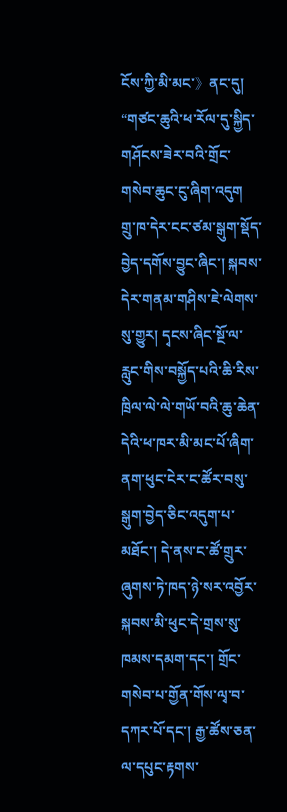ངོས་ཀྱི་མི་མང་》ནང་དུ། “གཙང་ཆུའི་ཕ་རོལ་དུ་སྐྱིད་གཤོངས་ཟེར་བའི་གྲོང་གསེབ་ཆུང་ངུ་ཞིག་འདུག  གྲུ་ཁ་དེར་ངང་ཙམ་སྒུག་སྡོད་བྱེད་དགོས་བྱུང་ཞིང་། སྐབས་དེར་གནམ་གཤིས་ཇེ་ལེགས་སུ་གྱུར། དྭངས་ཞིང་སྔོ་ལ་རླུང་གིས་བསྐྱོད་པའི་ཆི་རིས་ཁྲིལ་ལེ་ལེ་གཡོ་བའི་ཆུ་ཆེན་དེའི་ཕ་ཁར་མི་མང་པོ་ཞིག་ནག་ཕུང་ངེར་ང་ཚོར་བསུ་སྒུག་བྱེད་ཅིང་འདུག་པ་མཐོང་། དེ་ནས་ང་ཚོ་གྲུར་ཞུགས་ཏེ་ཁད་ཉེ་སར་འབྱོར་སྐབས་མི་ཕུང་དེ་གྲས་སུ་ཁམས་དམག་དང་། གྲོང་གསེབ་པ་གྱོན་གོས་ལྭ་བ་དཀར་པོ་དང་། རྒྱ་ཚོས་ཅན་ལ་དཔུང་རྟགས་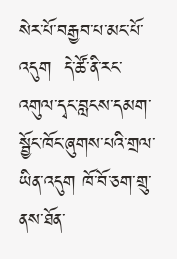སེར་པོ་བརྒྱབ་པ་མང་པོ་འདུག  དེ་ཚོ་ནི་རང་འགུལ་དྭང་བླངས་དམག་སྦྱོང་ཁོང་ཞུགས་པའི་གྲལ་ཡིན་འདུག ཁོ་བོ་ཅག་གྲུ་ནས་ཐོན་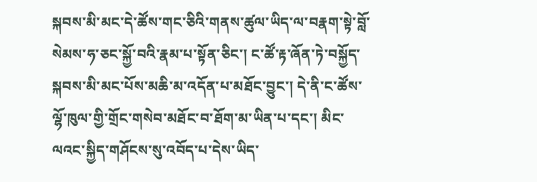སྐབས་མི་མང་དེ་ཚོས་གང་ཅིའི་གནས་ཚུལ་ཡིད་ལ་བརྣག་སྟེ་བློ་སེམས་ཧ་ཅང་སྐྱོ་བའི་རྣམ་པ་སྟོན་ཅིང་། ང་ཚོ་རྟ་ཞོན་ཏེ་བསྐྱོད་སྐབས་མི་མང་པོས་མཆི་མ་འདོན་པ་མཐོང་བྱུང་། དེ་ནི་ང་ཚོས་ལྷོ་ཁུལ་གྱི་གྲོང་གསེབ་མཐོང་བ་ཐོག་མ་ཡིན་པ་དང་། མིང་ལའང་སྐྱིད་གཤོངས་སུ་འབོད་པ་དེས་ཡིད་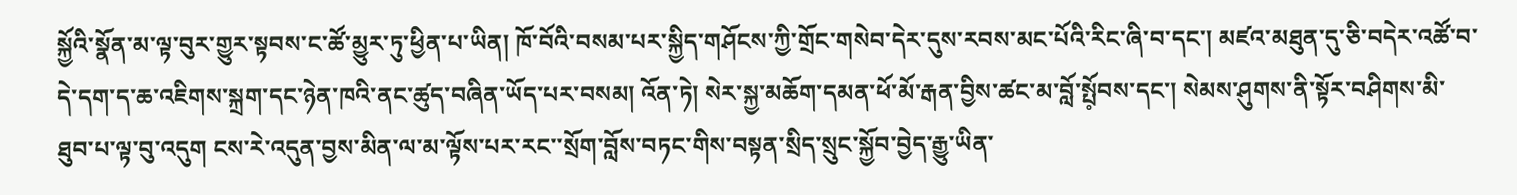སྐྱོའི་སྣོན་མ་ལྟ་བུར་གྱུར་སྟབས་ང་ཚོ་མྱུར་ཏུ་ཕྱིན་པ་ཡིན། ཁོ་བོའི་བསམ་པར་སྐྱིད་གཤོངས་ཀྱི་གྲོང་གསེབ་དེར་དུས་རབས་མང་པོའི་རིང་ཞི་བ་དང་། མཛའ་མཐུན་དུ་ཅི་བདེར་འཚོ་བ་དེ་དག་ད་ཆ་འཇིགས་སྐྲག་དང་ཉེན་ཁའི་ནང་ཚུད་བཞིན་ཡོད་པར་བསམ། འོན་ཏེ། སེར་སྐྱ་མཆོག་དམན་ཕོ་མོ་རྒན་བྱིས་ཚང་མ་བློ་སྤོ༷བས་དང་། སེམས་ཤུགས་ནི་སྟོར་བཤིགས་མི་ཐུབ་པ་ལྟ་བུ་འདུག ངས་རེ་འདུན་བྱས་མིན་ལ་མ་ལྟོས་པར་རང་་སྲོག་བློས་བཏང་གིས་བསྟན་སྲིད་སྲུང་སྐྱོབ་བྱེད་རྒྱུ་ཡིན་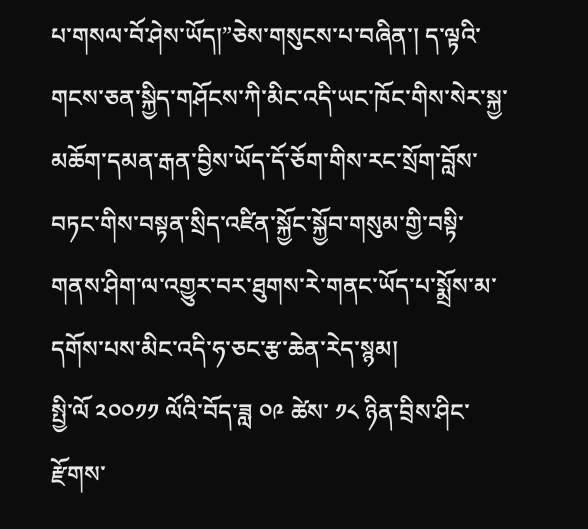པ་གསལ་བོ་ཤེས་ཡོད།”ཅེས་གསུངས་པ་བཞིན་། ད་ལྟའི་གངས་ཅན་སྐྱིད་གཤོངས་ཀི་མིང་འདི་ཡང་ཁོང་གིས་སེར་སྐྱ་མཆོག་དམན་རྒན་བྱིས་ཡོད་དོ་ཅོག་གིས་རང་སྲོག་བློས་བཏང་གིས་བསྟན་སྲིད་འཛིན་སྐྱོང་སྐྱོབ་གསུམ་གྱི་བསྟི་གནས་ཤིག་ལ་འགྱུར་བར་ཐུགས་རེ་གནང་ཡོད་པ་སྨྲོས་མ་དགོས་པས་མིང་འདི་ཧ་ཅང་རྩ་ཆེན་རེད་སྙམ།
སྤྱི་ལོ ༢༠༠༡༡ ལོའི་བོད་ཟླ ༠༩ ཚེས་ ༡༨ ཉིན་བྲིས་ཤིང་རྫོགས་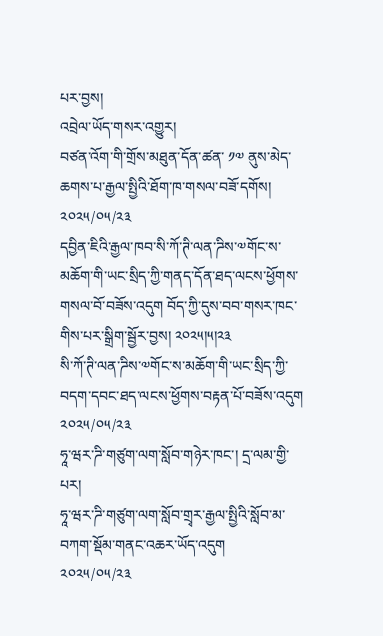པར་བྱས།
འབྲེལ་ཡོད་གསར་འགྱུར།
བཙན་འོག་གི་གྲོས་མཐུན་དོན་ཚན་ ༡༧ ནུས་མེད་ཆགས་པ་རྒྱལ་སྤྱིའི་ཐོག་ཁ་གསལ་བཟོ་དགོས།
༢༠༢༥/༠༥/༢༣
དབྱིན་ཇིའི་རྒྱལ་ཁབ་སི་ཀོ་ཊི་ལན་ཌིས་༧གོང་ས་མཆོག་གི་ཡང་སྲིད་ཀྱི་གནད་དོན་ཐད་ལངས་ཕྱོགས་གསལ་བོ་བཟོས་འདུག བོད་ཀྱི་དུས་བབ་གསར་ཁང་གིས་པར་སྒྲིག་སྦྱོར་བྱས། ༢༠༢༥།༥།༢༣
སི་ཀོ་ཊི་ལན་ཌིས་༧གོང་ས་མཆོག་གི་ཡང་སྲིད་ཀྱི་བདག་དབང་ཐད་ལངས་ཕྱོགས་བརྟན་པོ་བཟོས་འདུག
༢༠༢༥/༠༥/༢༣
ཧཱ་ཝར་ཌི་གཙུག་ལག་སློབ་གཉེར་ཁང་། དྲ་ལམ་གྱི་པར།
ཧཱ་ཝར་ཌི་གཙུག་ལག་སློབ་གྲྭར་རྒྱལ་སྤྱིའི་སློབ་མ་བཀག་སྡོམ་གནང་འཆར་ཡོད་འདུག
༢༠༢༥/༠༥/༢༣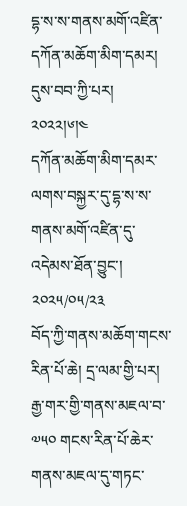དྷ་ས་ས་གནས་མགོ་འཛིན་དཀོན་མཆོག་མིག་དམར། དུས་བབ་ཀྱི་པར། ༢༠༢༢།༦།༤
དཀོན་མཆོག་མིག་དམར་ལགས་བསྐྱར་དུ་དྷ་ས་ས་གནས་མགོ་འཛིན་དུ་འདེམས་ཐོན་བྱུང་།
༢༠༢༥/༠༥/༢༣
བོད་ཀྱི་གནས་མཆོག་གངས་རིན་པོ་ཆེ། དྲ་ལམ་གྱི་པར།
རྒྱ་གར་གྱི་གནས་མཇལ་བ་ ༧༥༠ གངས་རིན་པོ་ཆེར་གནས་མཇལ་དུ་གཏང་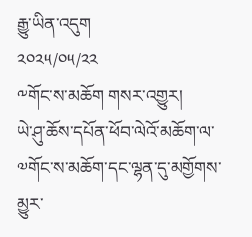རྒྱུ་ཡིན་འདུག
༢༠༢༥/༠༥/༢༢
༸གོང་ས་མཆོག གསར་འགྱུར།
ཡེ་ཤུ་ཆོས་དཔོན་ཕོབ་ལེའོ་མཆོག་ལ་༧གོང་ས་མཆོག་དང་ལྷན་དུ་མགྱོགས་མྱུར་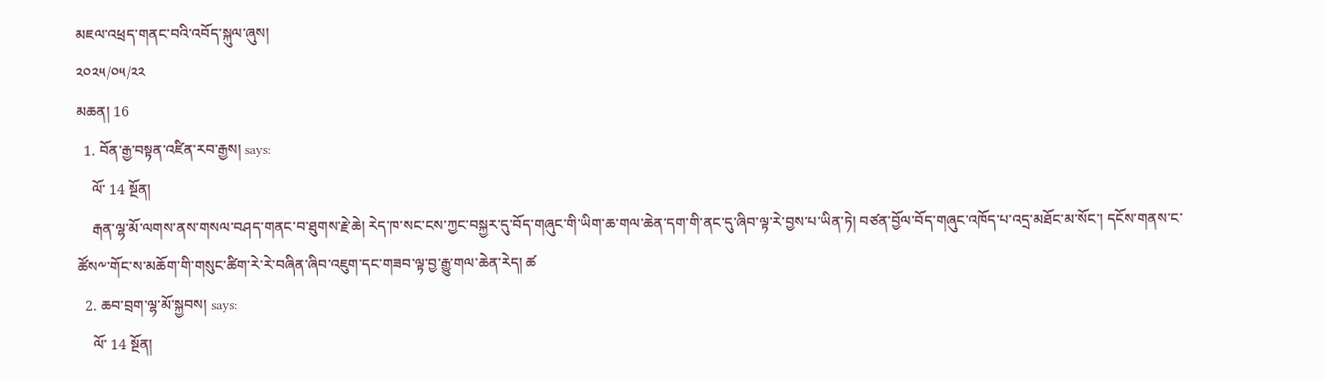མཇལ་འཕྲད་གནང་བའི་འབོད་སྐུལ་ཞུས།
༢༠༢༥/༠༥/༢༢
མཆན། 16
  1. བོན་རྒྱ་བསྟན་འཛིན་རབ་རྒྱས། says:
    ལོ་ 14 སྔོན།
    རྒན་ལྷ་མོ་ལགས་ནས་གསལ་བཤད་གནང་བ་ཐུགས་རྗེ་ཆེ། རེད་ཁ་སང་ངས་ཀྱང་བསྐྱར་དུ་བོད་གཞུང་གི་ཡིག་ཆ་གལ་ཆེན་དག་གི་ནང་དུ་ཞིབ་ལྟ་རེ་བྱས་པ་ཡིན་ཏེ། བཙན་བྱོལ་བོད་གཞུང་འཁོད་པ་འདྲ་མཐོང་མ་སོང་། དངོས་གནས་ང་ཚོས༸་གོང་ས་མཆོག་གི་གསུང་ཚིག་རེ་རེ་བཞིན་ཞིབ་འཇུག་དང་གཟབ་ལྟ་བྱ་རྒྱུ་གལ་ཆེན་རེད། ཚ
  2. ཆབ་བྲག་ལྷ་མོ་སྐྱབས། says:
    ལོ་ 14 སྔོན།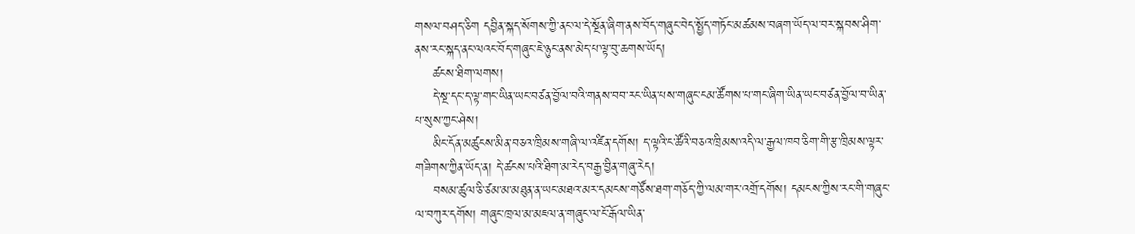གསལ་བཤད་ཅིག དབྱིན་སྐད་སོགས་ཀྱི་ནང་ལ་དེ་སྔོན་ཞིག་ནས་བོད་གཞུང་བེད་སྤྱོད་གཏོང་མཚམས་བཞག་ཡོད་ལ་བར་སྐབས་ཤིག་ནས་རང་སྐད་ནང་ལའང་བོད་གཞུང་ཇེ་ཉུང་ནས་མེད་པ་ལྟ་བུ་ཆགས་ཡོད།
    ཚངས་ཐིག་ལགས།
    དེ་སྔ་དང་ད་ལྟ་གང་ཡིན་ཡང་བཙན་བྱོལ་བའི་གནས་བབ་རང་ཡིན་པས་གཞུང་ངམ་ཚོགས་པ་གང་ཞིག་ཡིན་ཡང་བཙན་བྱོལ་བ་ཡིན་པ་སུས་ཀྱང་ཤེས།
    མིང་དོན་མཚུངས་མིན་བཅའ་ཁྲིམས་གཞི་ལ་འཛིན་དགོས། ད་ལྟའི་ང་ཚོའི་བཅའ་ཁྲིམས་འདི་ལ་རྒྱལ་ཁབ་ཅིག་གི་རྩ་ཁྲིམས་ལྟར་གཟིགས་ཀྱིན་ཡོད་ན། དེ་ཚངས་པའི་ཐིག་མ་རེད་བརྒྱ་བྱིན་གཞུ་རེད།
    བསམ་ཚུལ་ཅི་ཙམ་མ་མཐུན་ན་ཡང་མཐའ་མར་དམངས་གཙོས་ཐག་གཅོད་ཀྱི་ལམ་གར་འགྲོ་དགོས། དམངས་ཀྱིས་རང་གི་གཞུང་ལ་བཀུར་དགོས། གཞུང་ཁྲལ་མ་མཇལ་ན་གཞུང་ལ་ངོ་རྒོལ་ཡིན་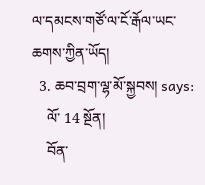ལ་དམངས་གཙོ་ལ་ངོ་རྒོལ་ཡང་ཆགས་ཀྱིན་ཡོད།
  3. ཆབ་བྲག་ལྷ་མོ་སྐྱབས། says:
    ལོ་ 14 སྔོན།
    བོན་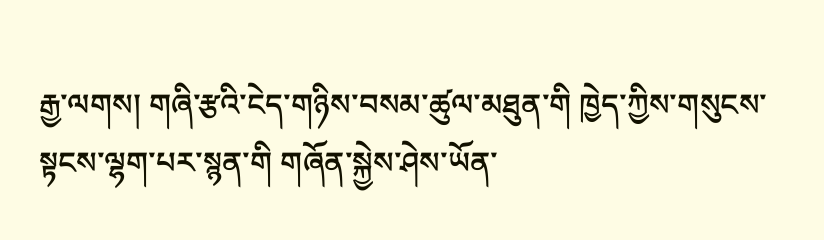རྒྱ་ལགས། གཞི་རྩའི་ངེད་གཉིས་བསམ་ཚུལ་མཐུན་གི ཁྱེད་ཀྱིས་གསུངས་སྟངས་ལྷག་པར་སྙན་གི གཞོན་སྐྱེས་ཤེས་ཡོན་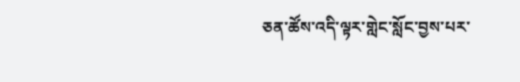ཅན་ཚོས་འདི་ལྟར་གླེང་སློང་བྱས་པར་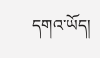དགའ་ཡོད།